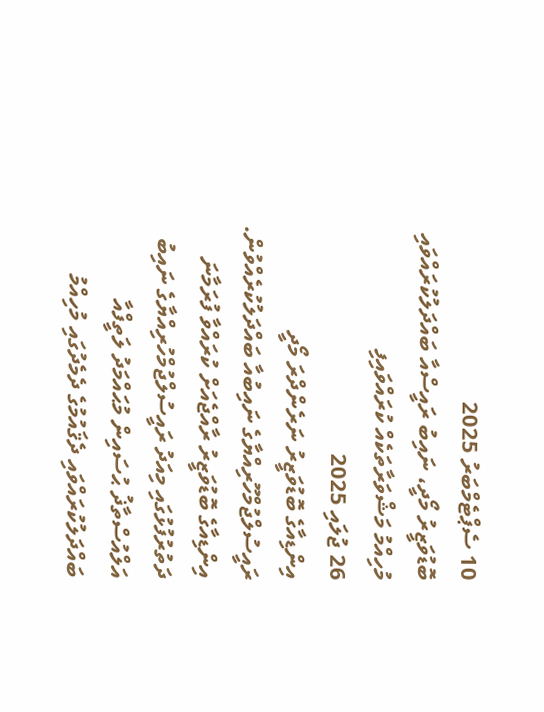10 ސެޕްޓެމްބަރު 2025
ބޮޑުވަޒީރު މޯދީ، ނައިބު ރައީސްއާ ބައްދަލުކުރައްވައި މުހިއްމު މަޝްވަރާތަކެއް ކުރައްވައިފި
26 ޖުލައި 2025
އިންޑިއާގެ ބޮޑުވަޒީރު ނަރެންދްރަ މޯދީ ރައީސުލްޖުމްހޫރިއްޔާގެ ނައިބުއާ ބައްދަލުކުރެއްވުން.
އިންޑިއާގެ ބޮޑުވަޒީރު ރާއްޖެއަށް ކުރައްވާ ފުރަމާނަ ދަތުރުފުޅުގައި މިއަދު ރައީސުލްޖުމްހުރިއްޔާގެ ނައިބު އަލްއުސްތާޛު ޙުސައިން މުޙައްމަދު ލަތީފްއާ ބައްދަލުކުރައްވައި ދެޤައުމުގެ ދެމެދުގައި މުހިއްމު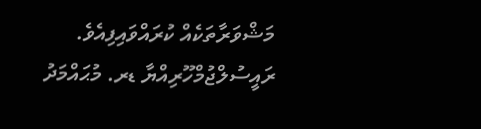މަޝްވަރާތަކެއް ކުރައްވައިފިއެވެ.
ރައީސުލްޖުމްހޫރިއްޔާ ޑރ. މުޙައްމަދު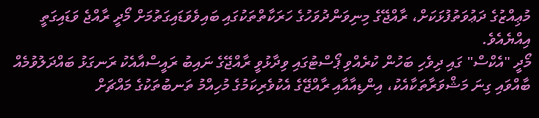މުޢިއްޒުގެ ދަޢުވަތުފުޅަކަށް، ރާއްޖޭގެ މިނިވަންދުވަހުގެ ހަރަކާތްތަކުގައި ބައިވެވަޑައިގަތުމަށް މޯދީ ރާއްޖެ ވަޑައިގަތީ އިއްޔެއެވެ.
މޯދީ "އެކްސް" ގައި ދިވެހި ބަހުން ކުރެއްވި ޕޯސްޓުގައި ވިދާޅުވީ ރާއްޖޭގެ ނައިބު ރައީސްއާއެކު ރަނގަޅު ބައްދަލުވުމެއް ބާއްވައި ގިނަ މަޝްވަރާތަކާއެކު، އިންޑިއާއާއި ރާއްޖޭގެ އެކުވެރިކަމުގެ މުހިއްމު ތަނބުތަކުގެ މައްޗަށް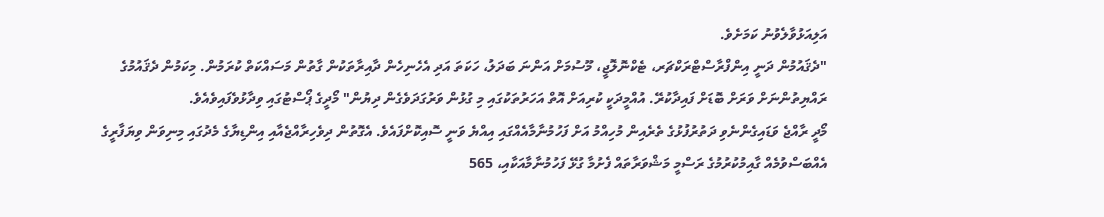އަލިއަޅުވާލެވުނު ކަމަށެވެ.
"ދެޤައުމުން ދަނީ އިންފްރާސްޓްރަކްޗަރ، ޓެކްނޮލޮޖީ، މޫސުމަށް އަންނަ ބަދަލު، ހަކަތަ އަދި އެހެނިހެން ދާއިރާތަކުން ގާތުން މަސައްކަތް ކުރަމުން. މިކަމުން ދެޤައުމުގެ ރައްޔިތުންނަށް ވަރަށް ބޮޑަށް ފައިދާކުރޭ. އުއްމީދަކީ ކުރިއަށް އޮތް އަހަރުތަކުގައި މި ގުޅުން ވަރުގަދަވެގެން ދިޔުން" މޯދީގެ ޕޯސްޓުގައި ވިދާޅުވެފައިވެއެވެ.
މޯދީ ރާއްޖެ ވަޑައިގެންނެވި ދަތުރުފުޅުގެ ތެރެއިން މުހިއްމު އަށް ފަހުމުނާމާއެއްގައި އިއްޔެ ވަނީ ސޮއިކޮށްފައެވެ. އެގޮތުން ދިވެހިރާއްޖެއާއި އިންޑިޔާގެ މެދުގައި މިނިވަން ވިޔަފާރީގެ އެއްބަސްވުމެއް ގާއިމުކުރުމުގެ ރަސްމީ މަޝްވަރާތައް ފެށުމާ ގުޅޭ ފަހުމުނާމާއަކާއި، 565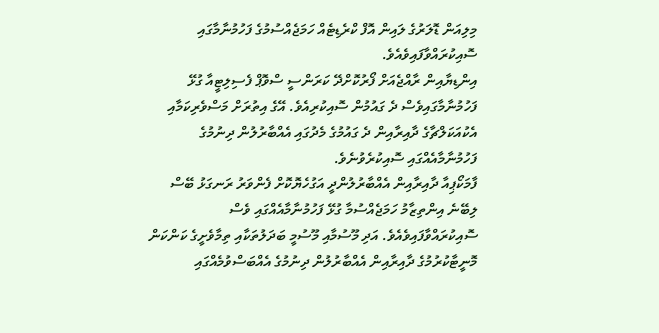މިލިއަން ޑޮލަރުގެ ލައިން އޮފް ކްރެޑިޓެއް ހަމަޖެއްސުމުގެ ފަހުމުނާމާގައި ސޮއިކުރައްވާފައިވެއެވެ.
އިންޑިޔާއިން ރާއްޖެއަށް ފޯރުކޮށްދޭ ކަރަންސީ ސްވޮޕް ފެސިލިޓީއާ ގުޅޭ ފަހުމުނާމާގައިވެސް ދެ ގައުމުން ސޮއިކުރިއެވެ. އޭގެ އިތުރަށް މަސްވެރިކަމާއި އެކުއަކަލްޗާގެ ދާއިރާއިން ދެ ގައުމުގެ މެދުގައި އެއްބާރުލުން ދިނުމުގެ ފަހުމުނާމާއެއްގައި ސޮއިކުރެވުނެވެ.
ފާމަކޯޕިއާ ދާއިރާއިން އެއްބާރުލުންދީ އަގުހެޔޮކޮށް ފެންވަރު ރަނގަޅު ބޭސް ލިބޭނެ އިންތިޒާމު ހަމަޖެއްސުމާ ގުޅޭ ފަހުމުނާމާއެއްގައި ވެސް ސޮއިކުރައްވާފައިވެއެވެ. އަދި މޫސުމާއި މޫސުމީ ބަދަލުތަކާއި ތިމާވެށީގެ ކަންކަން މޮނީޓާކުރުމުގެ ދާއިރާއިން އެއްބާރުލުން ދިނުމުގެ އެއްބަސްވުމެއްގައި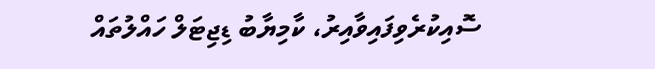ސޮއިކުރެވިފައިވާއިރު، ކާމިޔާބު ޑިޖިޓަލް ހައްލުތައް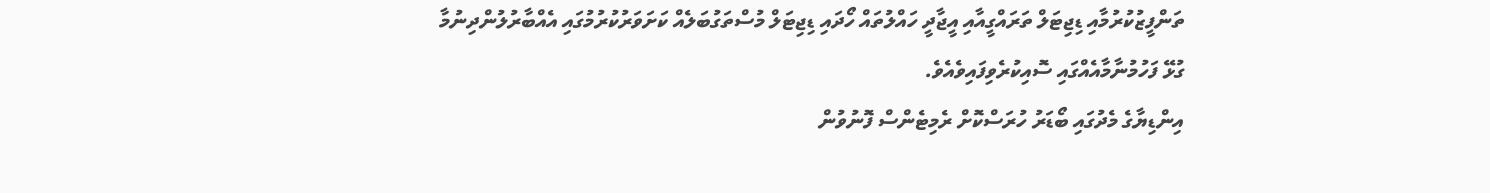ތަންފީޒުކުރުމާއި ޑިޖިޓަލް ތަރައްގީއާއި އީޖާދީ ހައްލުތައް ހޯދައި ޑިޖިޓަލް މުސްތަގުބަލެއް ކަށަވަރުކުރުމުގައި އެއްބާރުލުންދިނުމާ ގުޅޭ ފަހުމުނާމާއެއްގައި ސޮއިކުރެވިފައިވެއެވެ.
އިންޑިޔާގެ މެދުގައި ބޯޑަރު ހުރަސްކޮށް ރެމިޓެންސް ފޮނުވުން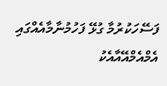ފަސޭހަކުރުމާ ގުޅޭ ފަހުމުނާމާއެއްގައި އެމްއެމްއޭއާއެކު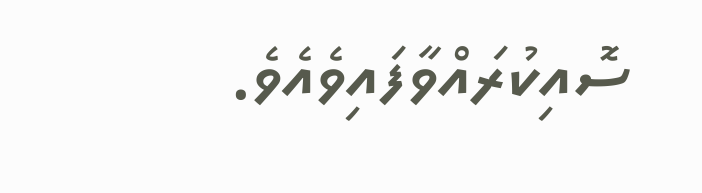ސޮއިކުރައްވާފައިވެއެވެ.